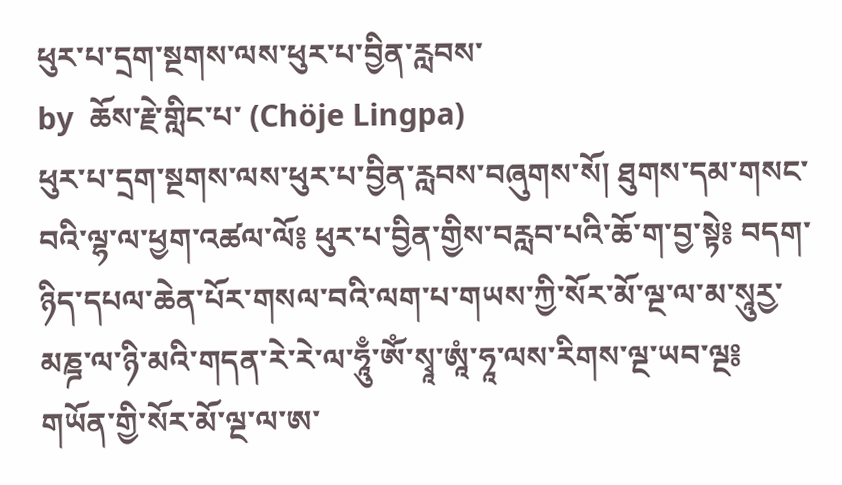ཕུར་པ་དྲག་སྔགས་ལས་ཕུར་པ་བྱིན་རླབས་
by  ཆོས་རྗེ་གླིང་པ་ (Chöje Lingpa)
ཕུར་པ་དྲག་སྔགས་ལས་ཕུར་པ་བྱིན་རླབས་བཞུགས་སོ། ཐུགས་དམ་གསང་བའི་ལྷ་ལ་ཕྱག་འཚལ་ལོ༔ ཕུར་པ་བྱིན་གྱིས་བརླབ་པའི་ཆོ་ག་བྱ་སྟེ༔ བདག་ཉིད་དཔལ་ཆེན་པོར་གསལ་བའི་ལག་པ་གཡས་ཀྱི་སོར་མོ་ལྔ་ལ་མ་སཱུརྱ་མཎྜ་ལ་ཉི་མའི་གདན་རེ་རེ་ལ་ཧཱུྃ་ཨོཾ་སྭཱ་ཨཱཾ་ཧཱ་ལས་རིགས་ལྔ་ཡབ་ལྔ༔ གཡོན་གྱི་སོར་མོ་ལྔ་ལ་ཨ་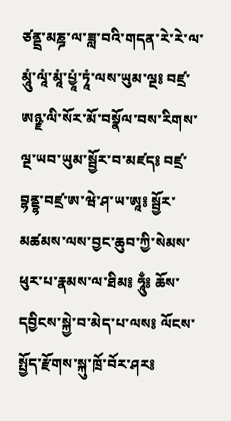ཙནྡྲ་མཎྜ་ལ་ཟླ་བའི་གདན་རེ་རེ་ལ་མཱུཾ་ལཱཾ་མཱཾ་པྱཱཾ་ཏཱཾ་ལས་ཡུམ་ལྔ༔ བཛྲ་ཨཉྫ་ལི་སོར་མོ་བསྣོལ་བས་རིགས་ལྔ་ཡབ་ཡུམ་སྦྱོར་བ་མཛད༔ བཛྲ་བྷནྡྷ་བཛྲ་ཨ་ཝེ་ཤ་ཡ་ཨཱ༔ སྦྱོར་མཚམས་ལས་བྱང་ཆུབ་ཀྱི་སེམས་ཕུར་པ་རྣམས་ལ་ཐིམ༔ ཧཱུྃ༔ ཆོས་དབྱིངས་སྐྱེ་བ་མེད་པ་ལས༔ ལོངས་སྤྱོད་རྫོགས་སྐུ་ཁྲོ་བོར་ཤར༔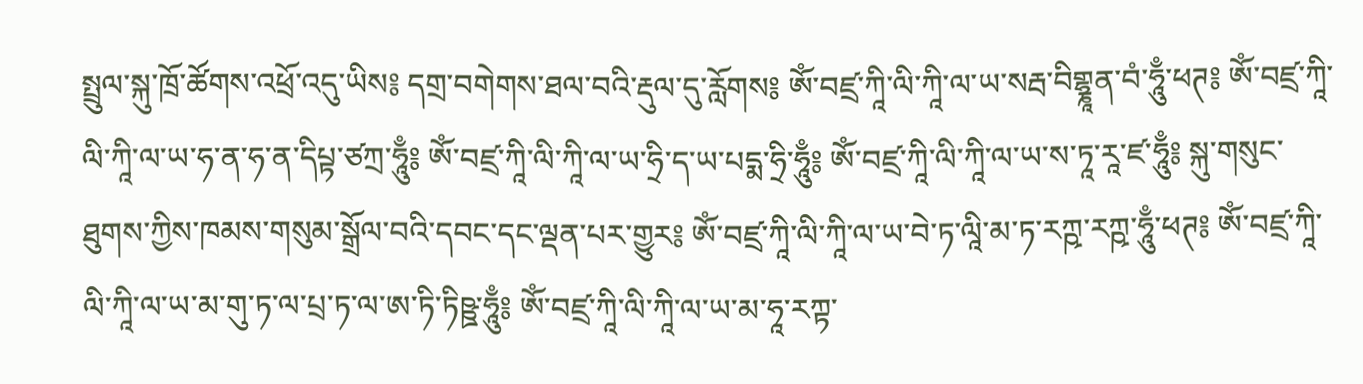སྤྲུལ་སྐུ་ཁྲོ་ཚོགས་འཕྲོ་འདུ་ཡིས༔ དགྲ་བགེགས་ཐལ་བའི་རྡུལ་དུ་རློགས༔ ཨོཾ་བཛྲ་ཀཱི་ལི་ཀཱི་ལ་ཡ་སརྦ་བིགྷྣཱན་བཾ་ཧཱུྃ་ཕཊ༔ ཨོཾ་བཛྲ་ཀཱི་ལི་ཀཱི་ལ་ཡ་ཧ་ན་ཧ་ན་དིཔྟ་ཙཀྲ་ཧཱུྃ༔ ཨོཾ་བཛྲ་ཀཱི་ལི་ཀཱི་ལ་ཡ་ཧྲི་ད་ཡ་པདྨ་ཧྲི་ཧཱུྃ༔ ཨོཾ་བཛྲ་ཀཱི་ལི་ཀཱི་ལ་ཡ་ས་ཏཱ་རཱ་ཛ་ཧཱུྃ༔ སྐུ་གསུང་ཐུགས་ཀྱིས་ཁམས་གསུམ་སྒྲོལ་བའི་དབང་དང་ལྡན་པར་གྱུར༔ ཨོཾ་བཛྲ་ཀཱི་ལི་ཀཱི་ལ་ཡ་བེ་ཏ་ལཱི་མ་ཏ་རཀྵ་རཀྵ་ཧཱུྃ་ཕཊ༔ ཨོཾ་བཛྲ་ཀཱི་ལི་ཀཱི་ལ་ཡ་མ་གུ་ཏ་ལ་པྲ་ཏ་ལ་ཨ་ཏི་ཏིཥྛ་ཧཱུྃ༔ ཨོཾ་བཛྲ་ཀཱི་ལི་ཀཱི་ལ་ཡ་མ་ཧཱ་རཀྟ་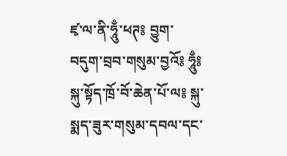ཛྭ་ལ་ནི་ཧཱུྃ་ཕཊ༔ བྱུག་བདུག་བྲབ་གསུམ་བྱའོ༔ ཧཱུྃ༔ སྐུ་སྟོད་ཁྲོ་བོ་ཆེན་པོ་ལ༔ སྐུ་སྨད་ཟུར་གསུམ་དབལ་དང་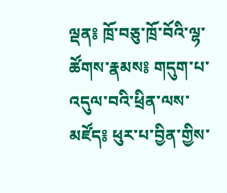ལྡན༔ ཁྲོ་བཅུ་ཁྲོ་བོའི་ལྷ་ཚོགས་རྣམས༔ གདུག་པ་འདུལ་བའི་ཕྲིན་ལས་མཛོད༔ ཕུར་པ་བྱིན་གྱིས་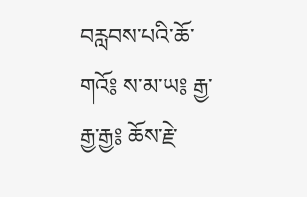བརླབས་པའི་ཆོ་གའོ༔ ས་མ་ཡ༔ རྒྱ་རྒྱ་རྒྱ༔ ཆོས་རྗེ་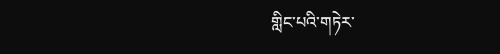གླིང་པའི་གཏེར་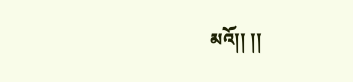མའོ།། །།